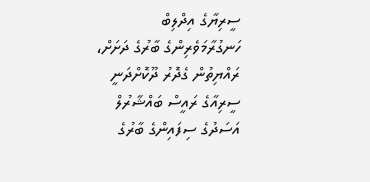ސީރިޔާގެ އިދްލިބް ހަނގުރާމަވެރިންގެ ބާރުގެ ދަށަށް، ރައްޔިތުން ގެދޮރު ދޫކޮށްދަނީ
ސީރިއާގެ ރައީސް ބައްޝާރުލް އަސަދުގެ ސިފައިންގެ ބާރުގެ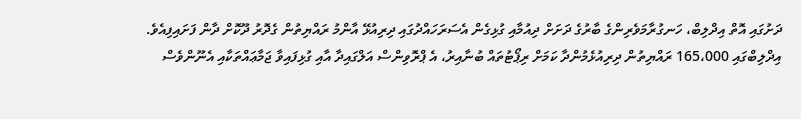ދަށުގައި އޮތް އިދްލިބް، ހަނގުރާމަވެރިންގެ ބާރުގެ ދަށަށް ދިއުމާއި ގުޅިގެން އެސަރަހައްދުގައި ދިރިއުޅޭ އާންމު ރައްޔިތުން ގެދޮރު ދޫކޮށް ދާން ފަށައިފިއެވެ.
އިދްލިބްގައި 165،000 ރައްޔިތުން ދިރިއުޅެމުންދާ ކަމަށް ރިޕޯޓުތައް ބުނާއިރު، އެ ޕްރޮވިންސް އަލްގައިދާ އާއި ގުޅިފައިވާ ޖަމާޢައްތަކާއި އެނޫންވެސް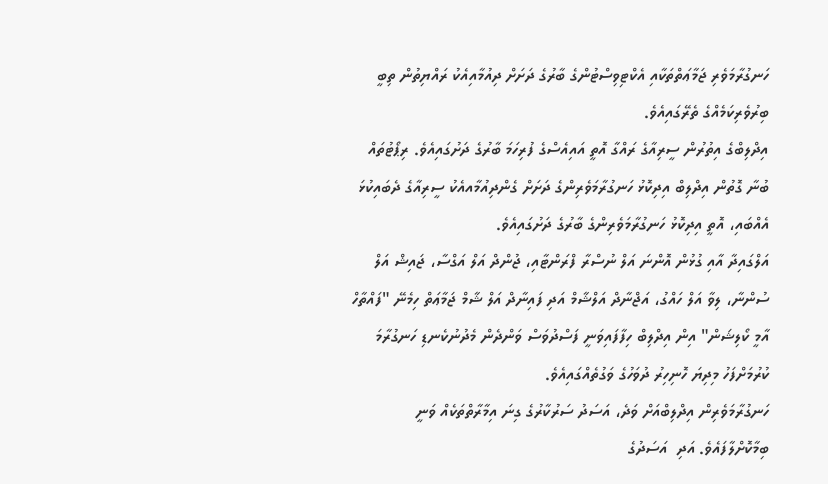ހަނގުރާމަވެރި ޖަމާޢަތްތަކާއި އެކްޓިވިސްޓުންގެ ބާރުގެ ދަށަށް ދިއުމާއިއެކު ރައްޔިތުން ތިބީ ބިރުވެރިކަމެއްގެ ތެރޭގައިއެވެ.
އިދްލިބްގެ އިތުރުން ސީރިއާގެ ރައްގާ އޮތީ އައިއެސްގެ ފުރިހަމަ ބާރުގެ ދަށުގައިއެވެ. ރިޕޯޓުތައް ބުނާ ގޮތުން އިދްލިބް އިދިކޮޅު ހަނގުރާމަވެރިންގެ ދަށަށް ގެންދިއުމާއއެކު ސީރިއާގެ ދެބައިކުޅަ އެއްބައި، އޮތީ އިދިކޮޅު ހަނގުރާމަވެރިންގެ ބާރުގެ ދަށުގައިއެވެ.
އަލްގައިދާ އާއި ގުޅުން އޮންނަ އަލް ނުސްރާ ފްރަންޓާއި، ޖުންދް އަލް އަގްސާ، ޖައިޝް އަލް ސުންނާ، ލިވާ އަލް ހައްގު، އަޖްނާދް އަލްޝާމް އަދި ފައިނާދް އަލް ޝާމް ޖަމާޢަތް ހިމެނޭ "ފައްތާހް އާމީ ކޯލިޝަން" އިން އިދްލިބް ހިފާފައިވަނީ ފަސްދުވަސް ވަންދެން މެދުނުކެނޑި ހަނގުރާމަ ކުރުމަށްފަހު މިދިޔަ ހޮނިހިރު ދުވަހުގެ ވަގުތެއްގައިއެވެ.
ހަނގުރާމަވެރިން އިދްލިބްއަށް ވަދެ، އަސަދު ސަރުކާރުގެ ގިނަ އިމާރާތްތަކެއް ވަނީ ބިމާކޮށްލާފައެވެ. އަދި  އަސަދުގެ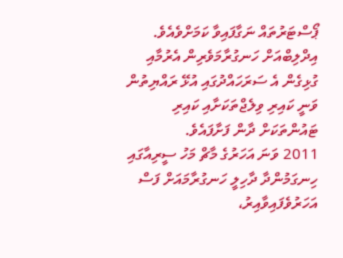ޕޯސްޓަރުތައް ނަގާފައިވާ ކަމަށްވެއެވެ. އިދްލިބްއަށް ހަނގުރާމަވެރިން އެރުމާއި ގުޅިގެން އެ ސަރަހައްދުގައި އުޅޭ ރައްޔިތުން ވަނީ ކައިރި ވިލެޖްތަކަށާއި ކައިރި ޓައުންތަކަށް ދާން ފަށާފައެވެ.
2011 ވަނަ އަހަރުގެ މާޗް މަހު ސީރިއާގައި ހިނގަމުންދާ ދާހިލީ ހަނގުރާމައަށް ފަސް އަހަރުވެފައިވާއިރު،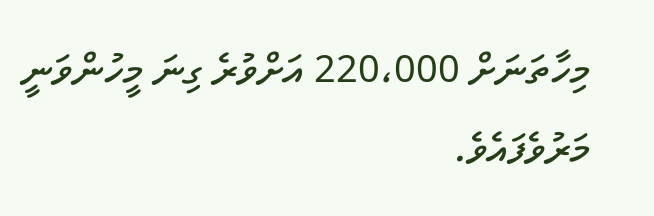މިހާތަނަށް 220،000 އަށްވުރެ ގިނަ މީހުންވަނީ މަރުވެފައެވެ.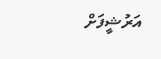އަރުޝީފަށް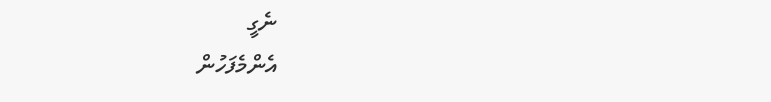ނެގީ
އެންމެފަހުން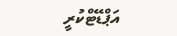އަޕްޑޭޓްކުރީ